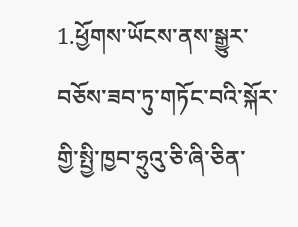1.ཕྱོགས་ཡོངས་ནས་སྒྱུར་བཅོས་ཟབ་ཏུ་གཏོང་བའི་སྐོར་གྱི་སྤྱི་ཁྱབ་ཧྲུའུ་ཅི་ཞི་ཅིན་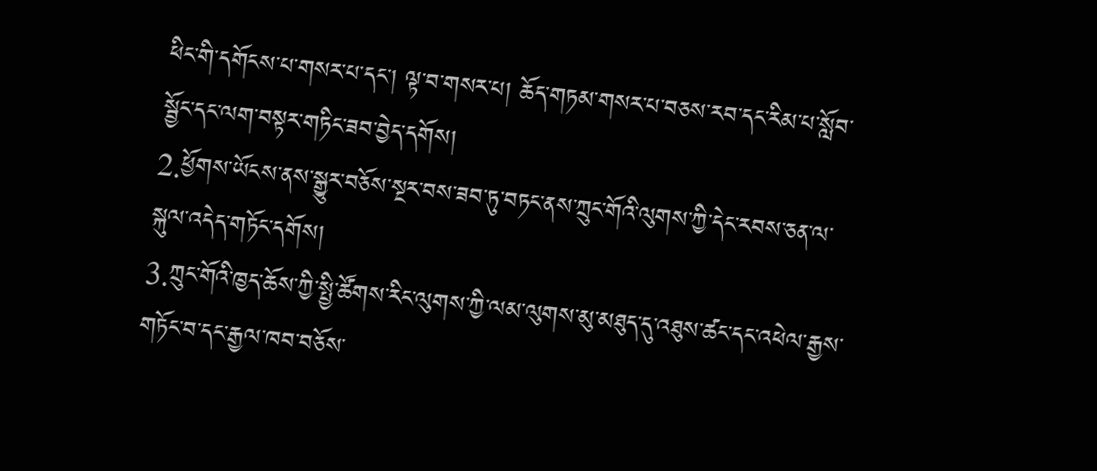ཕིང་གི་དགོངས་པ་གསར་པ་དང་། ལྟ་བ་གསར་པ། ཆོད་གཏམ་གསར་པ་བཅས་རབ་དང་རིམ་པ་སློབ་སྦྱོང་དང་ལག་བསྟར་གཏིང་ཟབ་བྱེད་དགོས།
2.ཕྱོགས་ཡོངས་ནས་སྒྱུར་བཅོས་སྔར་བས་ཟབ་ཏུ་བཏང་ནས་ཀྲུང་གོའི་ལུགས་ཀྱི་དེང་རབས་ཅན་ལ་སྐུལ་འདེད་གཏོང་དགོས།
3.ཀྲུང་གོའི་ཁྱད་ཆོས་ཀྱི་སྤྱི་ཚོགས་རིང་ལུགས་ཀྱི་ལམ་ལུགས་མུ་མཐུད་དུ་འཐུས་ཚང་དང་འཕེལ་རྒྱས་གཏོང་བ་དང་རྒྱལ་ཁབ་བཅོས་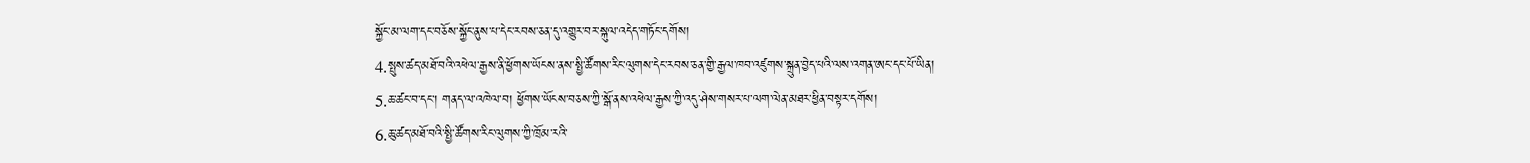སྐྱོང་མ་ལག་དང་བཅོས་སྐྱོང་ནུས་པ་དེང་རབས་ཅན་དུ་འགྱུར་བར་སྐུལ་འདེད་གཏོང་དགོས།
4.སྤུས་ཚད་མཐོ་བའི་འཕེལ་རྒྱས་ནི་ཕྱོགས་ཡོངས་ནས་སྤྱི་ཚོགས་རིང་ལུགས་དེང་རབས་ཅན་གྱི་རྒྱལ་ཁབ་འཛུགས་སྐྲུན་བྱེད་པའི་ལས་འགན་ཨང་དང་པོ་ཡིན།
5.ཆ་ཚང་བ་དང་། གནད་ལ་འཁེལ་བ། ཕྱོགས་ཡོངས་བཅས་ཀྱི་སྒོ་ནས་འཕེལ་རྒྱས་ཀྱི་འདུ་ཤེས་གསར་པ་ལག་ལེན་མཐར་ཕྱིན་བསྟར་དགོས།
6.ཆུ་ཚད་མཐོ་བའི་སྤྱི་ཚོགས་རིང་ལུགས་ཀྱི་ཁྲོམ་རའི་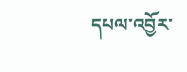དཔལ་འབྱོར་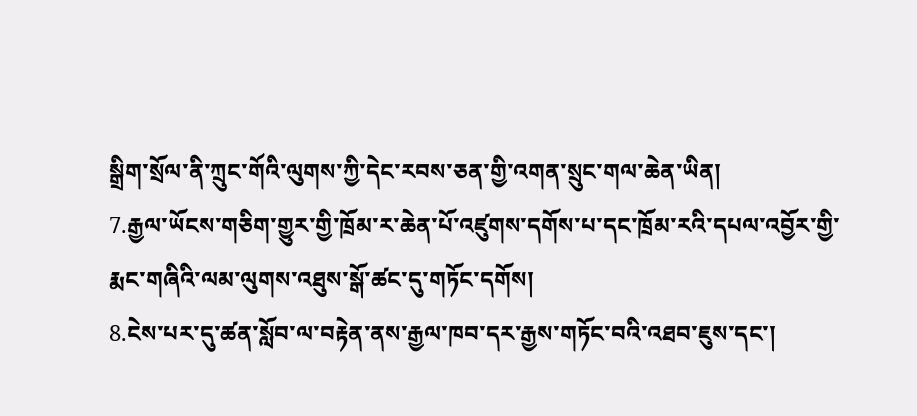སྒྲིག་སྲོལ་ནི་ཀྲུང་གོའི་ལུགས་ཀྱི་དེང་རབས་ཅན་གྱི་འགན་སྲུང་གལ་ཆེན་ཡིན།
7.རྒྱལ་ཡོངས་གཅིག་གྱུར་གྱི་ཁྲོམ་ར་ཆེན་པོ་འཛུགས་དགོས་པ་དང་ཁྲོམ་རའི་དཔལ་འབྱོར་གྱི་རྨང་གཞིའི་ལམ་ལུགས་འཐུས་སྒོ་ཚང་དུ་གཏོང་དགོས།
8.ངེས་པར་དུ་ཚན་སློབ་ལ་བརྟེན་ནས་རྒྱལ་ཁབ་དར་རྒྱས་གཏོང་བའི་འཐབ་ཇུས་དང་།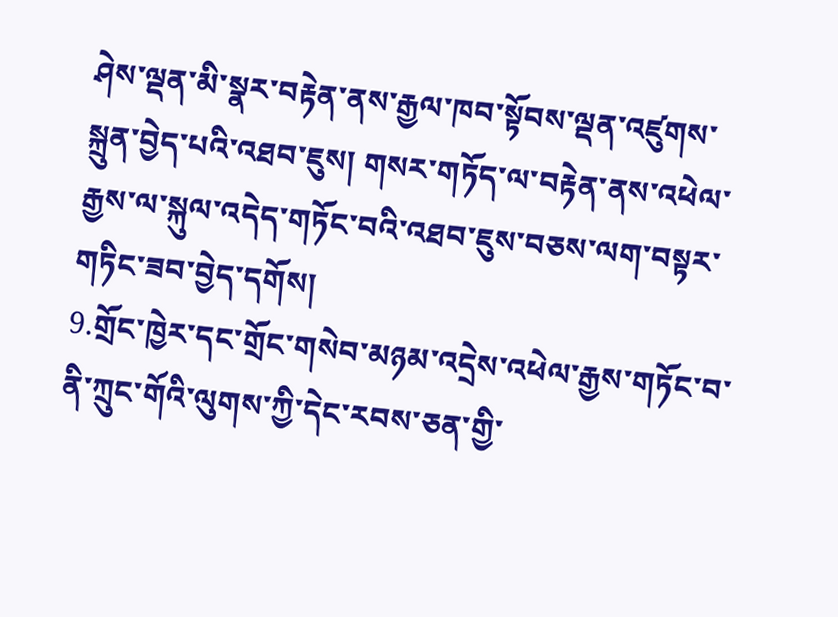ཤེས་ལྡན་མི་སྣར་བརྟེན་ནས་རྒྱལ་ཁབ་སྟོབས་ལྡན་འཛུགས་སྐྲུན་བྱེད་པའི་འཐབ་ཇུས། གསར་གཏོད་ལ་བརྟེན་ནས་འཕེལ་རྒྱས་ལ་སྐུལ་འདེད་གཏོང་བའི་འཐབ་ཇུས་བཅས་ལག་བསྟར་གཏིང་ཟབ་བྱེད་དགོས།
9.གྲོང་ཁྱེར་དང་གྲོང་གསེབ་མཉམ་འདྲེས་འཕེལ་རྒྱས་གཏོང་བ་ནི་ཀྲུང་གོའི་ལུགས་ཀྱི་དེང་རབས་ཅན་གྱི་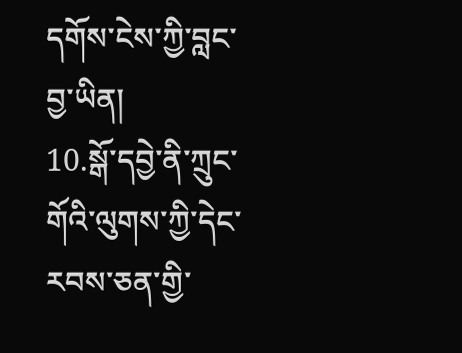དགོས་ངེས་ཀྱི་བླང་བྱ་ཡིན།
10.སྒོ་དབྱེ་ནི་ཀྲུང་གོའི་ལུགས་ཀྱི་དེང་རབས་ཅན་གྱི་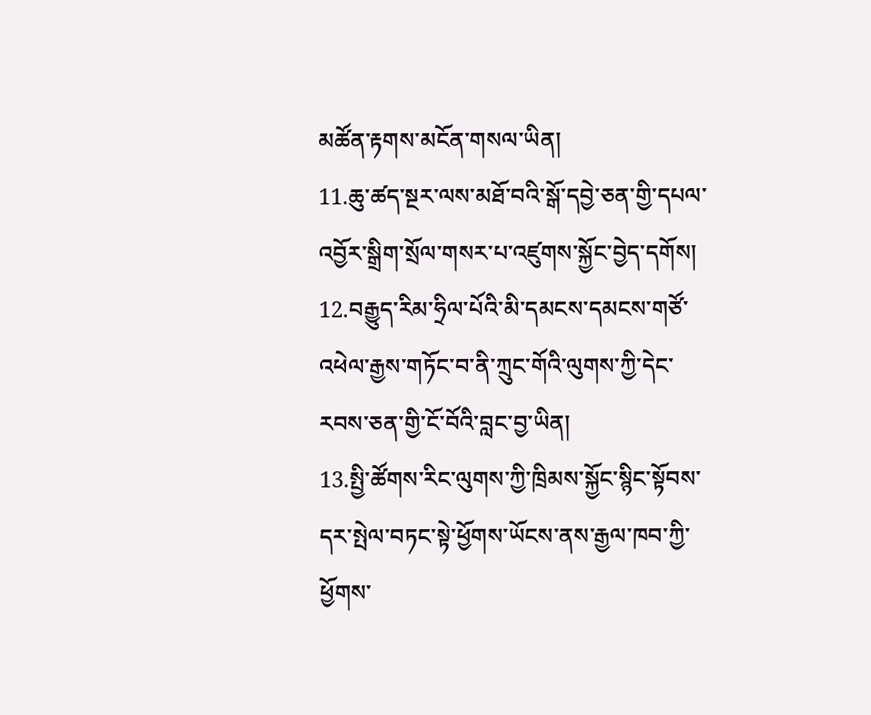མཚོན་རྟགས་མངོན་གསལ་ཡིན།
11.ཆུ་ཚད་སྔར་ལས་མཐོ་བའི་སྒོ་དབྱེ་ཅན་གྱི་དཔལ་འབྱོར་སྒྲིག་སྲོལ་གསར་པ་འཛུགས་སྐྱོང་བྱེད་དགོས།
12.བརྒྱུད་རིམ་ཧྲིལ་པོའི་མི་དམངས་དམངས་གཙོ་འཕེལ་རྒྱས་གཏོང་བ་ནི་ཀྲུང་གོའི་ལུགས་ཀྱི་དེང་རབས་ཅན་གྱི་ངོ་བོའི་བླང་བྱ་ཡིན།
13.སྤྱི་ཚོགས་རིང་ལུགས་ཀྱི་ཁྲིམས་སྐྱོང་སྙིང་སྟོབས་དར་སྤེལ་བཏང་སྟེ་ཕྱོགས་ཡོངས་ནས་རྒྱལ་ཁབ་ཀྱི་ཕྱོགས་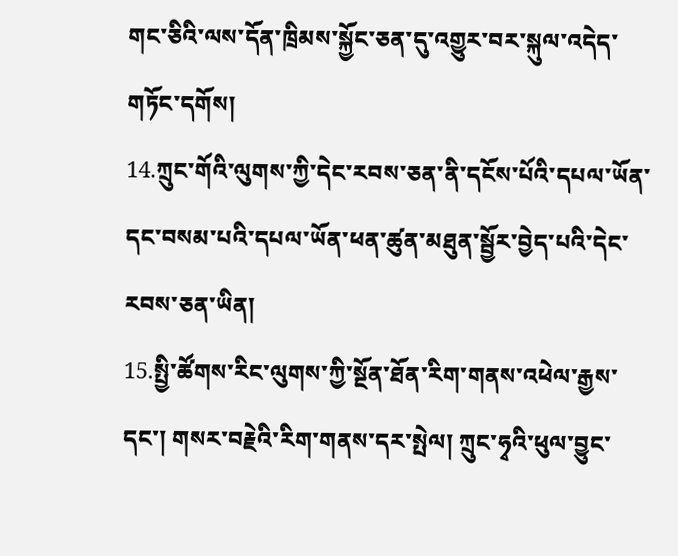གང་ཅིའི་ལས་དོན་ཁྲིམས་སྐྱོང་ཅན་དུ་འགྱུར་བར་སྐུལ་འདེད་གཏོང་དགོས།
14.ཀྲུང་གོའི་ལུགས་ཀྱི་དེང་རབས་ཅན་ནི་དངོས་པོའི་དཔལ་ཡོན་དང་བསམ་པའི་དཔལ་ཡོན་ཕན་ཚུན་མཐུན་སྦྱོར་བྱེད་པའི་དེང་རབས་ཅན་ཡིན།
15.སྤྱི་ཚོགས་རིང་ལུགས་ཀྱི་སྔོན་ཐོན་རིག་གནས་འཕེལ་རྒྱས་དང་། གསར་བརྗེའི་རིག་གནས་དར་སྤེལ། ཀྲུང་ཧྭའི་ཕུལ་བྱུང་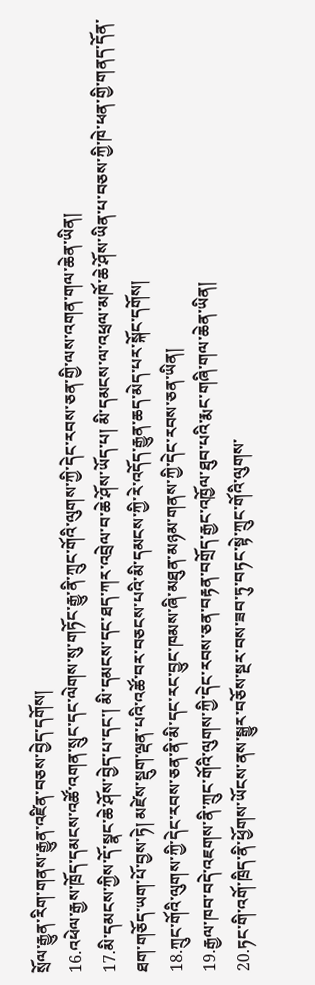སྲོལ་རྒྱུན་རིག་གནས་རྒྱུན་འཛིན་བཅས་བྱེད་དགོས།
16.འཕེལ་རྒྱས་ཁྲོད་དམངས་འཚོ་འགན་སྲུང་དང་ལེགས་སུ་གཏོང་རྒྱུ་ནི་ཀྲུང་གོའི་ལུགས་ཀྱི་དེང་རབས་ཅན་གྱི་ལས་འགན་གལ་ཆེན་ཡིན།
17.མི་དམངས་ཀྱིས་དོ་སྣང་ཆེ་ཤོས་བྱེད་པ་དང་། མི་དམངས་དང་ཐད་ཀར་འབྲེལ་བ་ཆེ་ཤོས་ཡོད་པ། མི་དམངས་ལ་འཕྲལ་མཁོ་ཆེ་ཤོས་ཡིན་པ་བཅས་ཀྱི་ཁེ་ཕན་གྱི་གནད་དོན་ཐག་གཅོད་ཡག་པོ་བྱས་ཏེ། མཛེས་སྡུག་ལྡན་པའི་འཚོ་བར་བཅངས་པའི་མི་དམངས་ཀྱི་རེ་འདོད་རྒྱུན་ཆད་མེད་པར་སྐོང་དགོས།
18.ཀྲུང་གོའི་ལུགས་ཀྱི་དེང་རབས་ཅན་ནི་མི་དང་རང་བྱུང་ཁམས་ཞི་མཐུན་མཉམ་གནས་ཀྱི་དེང་རབས་ཅན་ཡིན།
19.རྒྱལ་ཁབ་བདེ་འཇགས་ནི་ཀྲུང་གོའི་ལུགས་ཀྱི་དེང་རབས་ཅན་བརྟན་བགྲོད་རྒྱང་འཁྱོལ་ཐུབ་པའི་རྨང་གཞི་གལ་ཆེན་ཡིན།
20.ཏང་གི་འགོ་ཁྲིད་ནི་ཕྱོགས་ཡོངས་ནས་སྒྱུར་བཅོས་སྔར་བས་ཟབ་ཏུ་བཏང་སྟེ་ཀྲུང་གོའི་ལུགས་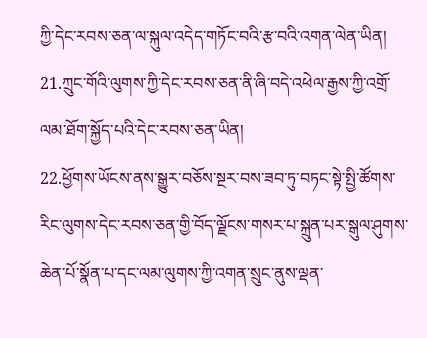ཀྱི་དེང་རབས་ཅན་ལ་སྐུལ་འདེད་གཏོང་བའི་རྩ་བའི་འགན་ལེན་ཡིན།
21.ཀྲུང་གོའི་ལུགས་ཀྱི་དེང་རབས་ཅན་ནི་ཞི་བདེ་འཕེལ་རྒྱས་ཀྱི་འགྲོ་ལམ་ཐོག་སྐྱོད་པའི་དེང་རབས་ཅན་ཡིན།
22.ཕྱོགས་ཡོངས་ནས་སྒྱུར་བཅོས་སྔར་བས་ཟབ་ཏུ་བཏང་སྟེ་སྤྱི་ཚོགས་རིང་ལུགས་དེང་རབས་ཅན་གྱི་བོད་ལྗོངས་གསར་པ་སྐྲུན་པར་སྒུལ་ཤུགས་ཆེན་པོ་སྣོན་པ་དང་ལམ་ལུགས་ཀྱི་འགན་སྲུང་ནུས་ལྡན་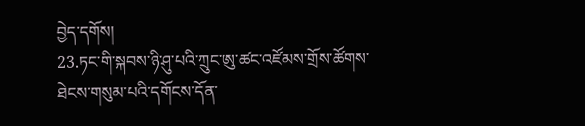བྱེད་དགོས།
23.ཏང་གི་སྐབས་ཉི་ཤུ་པའི་ཀྲུང་ཨུ་ཚང་འཛོམས་གྲོས་ཚོགས་ཐེངས་གསུམ་པའི་དགོངས་དོན་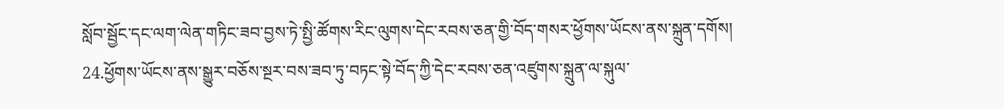སློབ་སྦྱོང་དང་ལག་ལེན་གཏིང་ཟབ་བྱས་ཏེ་སྤྱི་ཚོགས་རིང་ལུགས་དེང་རབས་ཅན་གྱི་བོད་གསར་ཕྱོགས་ཡོངས་ནས་སྐྲུན་དགོས།
24.ཕྱོགས་ཡོངས་ནས་སྒྱུར་བཅོས་སྔར་བས་ཟབ་ཏུ་བཏང་སྟེ་བོད་ཀྱི་དེང་རབས་ཅན་འཛུགས་སྐྲུན་ལ་སྐུལ་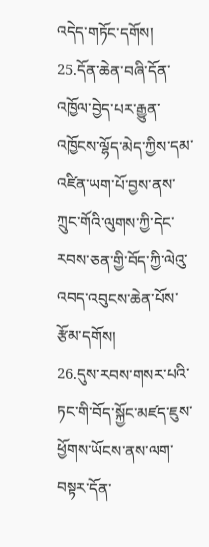འདེད་གཏོང་དགོས།
25.དོན་ཆེན་བཞི་དོན་འཁྱོལ་བྱེད་པར་རྒྱུན་འཁྱོངས་ལྷོད་མེད་ཀྱིས་དམ་འཛིན་ཡག་པོ་བྱས་ནས་ཀྲུང་གོའི་ལུགས་ཀྱི་དེང་རབས་ཅན་གྱི་བོད་ཀྱི་ལེའུ་འབད་འབུངས་ཆེན་པོས་རྩོམ་དགོས།
26.དུས་རབས་གསར་པའི་ཏང་གི་བོད་སྐྱོང་མཛད་ཇུས་ཕྱོགས་ཡོངས་ནས་ལག་བསྟར་དོན་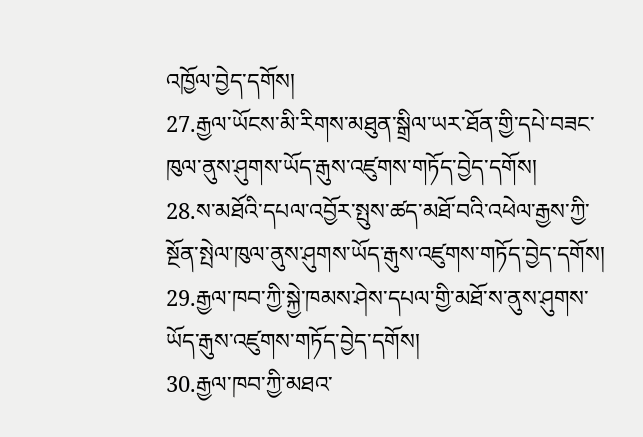འཁྱོལ་བྱེད་དགོས།
27.རྒྱལ་ཡོངས་མི་རིགས་མཐུན་སྒྲིལ་ཡར་ཐོན་གྱི་དཔེ་བཟང་ཁུལ་ནུས་ཤུགས་ཡོད་རྒུས་འཛུགས་གཏོད་བྱེད་དགོས།
28.ས་མཐོའི་དཔལ་འབྱོར་སྤུས་ཚད་མཐོ་བའི་འཕེལ་རྒྱས་ཀྱི་སྔོན་སྤེལ་ཁུལ་ནུས་ཤུགས་ཡོད་རྒུས་འཛུགས་གཏོད་བྱེད་དགོས།
29.རྒྱལ་ཁབ་ཀྱི་སྐྱེ་ཁམས་ཤེས་དཔལ་གྱི་མཐོ་ས་ནུས་ཤུགས་ཡོད་རྒུས་འཛུགས་གཏོད་བྱེད་དགོས།
30.རྒྱལ་ཁབ་ཀྱི་མཐའ་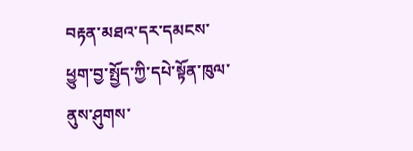བརྟན་མཐའ་དར་དམངས་ཕྱུག་བྱ་སྤྱོད་ཀྱི་དཔེ་སྟོན་ཁུལ་ནུས་ཤུགས་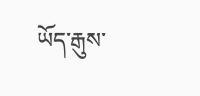ཡོད་རྒུས་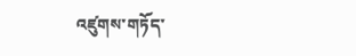འཛུགས་གཏོད་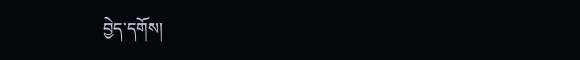བྱེད་དགོས།